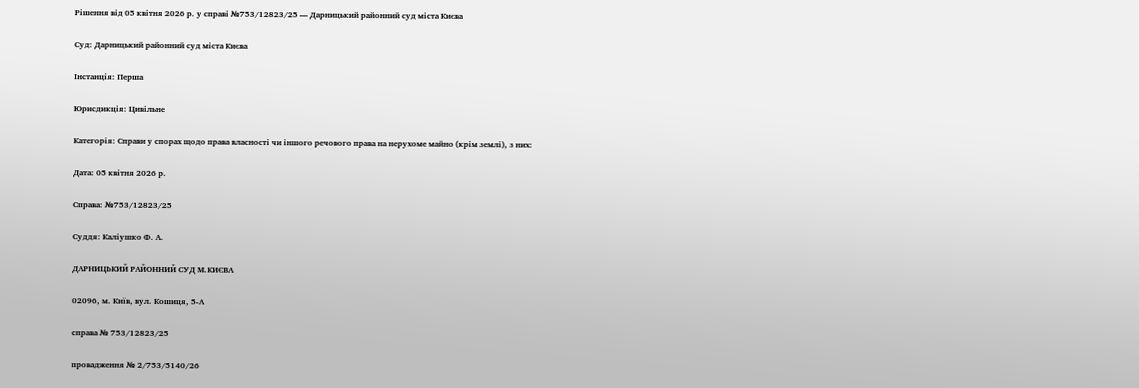Рішення від 05 квітня 2026 р. у справі №753/12823/25 — Дарницький районний суд міста Києва

Суд: Дарницький районний суд міста Києва

Інстанція: Перша

Юрисдикція: Цивільне

Категорія: Справи у спорах щодо права власності чи іншого речового права на нерухоме майно (крім землі), з них:

Дата: 05 квітня 2026 р.

Справа: №753/12823/25

Суддя: Каліушко Ф. А.

ДАРНИЦЬКИЙ РАЙОННИЙ СУД М.КИЄВА

02096, м. Київ, вул. Кошиця, 5-А

справа № 753/12823/25

провадження № 2/753/5140/26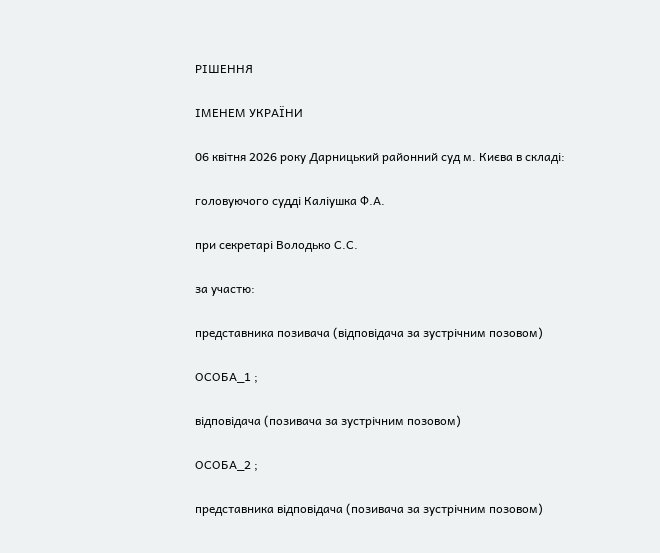РІШЕННЯ

ІМЕНЕМ УКРАЇНИ

06 квітня 2026 року Дарницький районний суд м. Києва в складі:

головуючого судді Каліушка Ф.А.

при секретарі Володько С.С.

за участю:

представника позивача (відповідача за зустрічним позовом)

ОСОБА_1 ;

відповідача (позивача за зустрічним позовом)

ОСОБА_2 ;

представника відповідача (позивача за зустрічним позовом)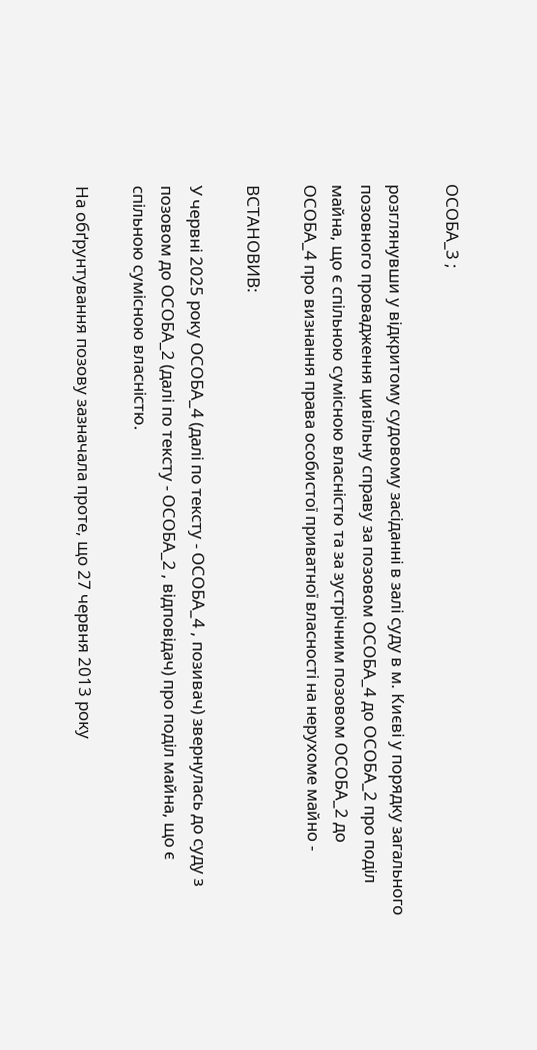ОСОБА_3 ;

розглянувши у відкритому судовому засіданні в залі суду в м. Києві у порядку загального позовного провадження цивільну справу за позовом ОСОБА_4 до ОСОБА_2 про поділ майна, що є спільною сумісною власністю та за зустрічним позовом ОСОБА_2 до ОСОБА_4 про визнання права особистої приватної власності на нерухоме майно -

ВСТАНОВИВ:

У червні 2025 року ОСОБА_4 (далі по тексту - ОСОБА_4 , позивач) звернулась до суду з позовом до ОСОБА_2 (далі по тексту - ОСОБА_2 , відповідач) про поділ майна, що є спільною сумісною власністю.

На обґрунтування позову зазначала проте, що 27 червня 2013 року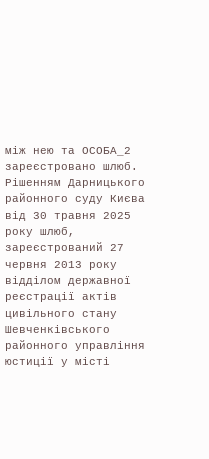між нею та ОСОБА_2 зареєстровано шлюб. Рішенням Дарницького районного суду Києва від 30 травня 2025 року шлюб, зареєстрований 27 червня 2013 року відділом державної реєстрації актів цивільного стану Шевченківського районного управління юстиції у місті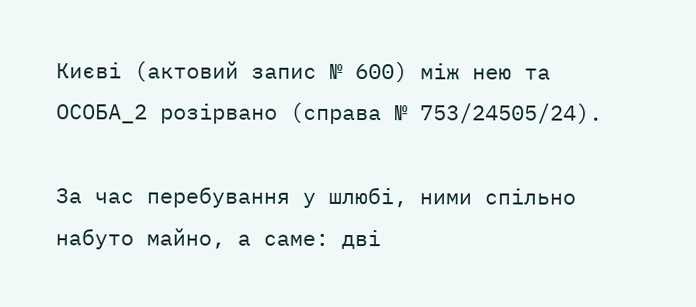Києві (актовий запис № 600) між нею та ОСОБА_2 розірвано (справа № 753/24505/24).

За час перебування у шлюбі, ними спільно набуто майно, а саме: дві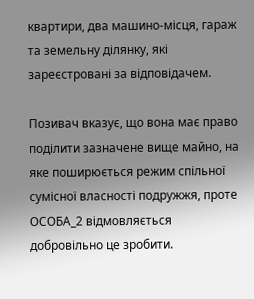квартири, два машино-місця, гараж та земельну ділянку, які зареєстровані за відповідачем.

Позивач вказує, що вона має право поділити зазначене вище майно, на яке поширюється режим спільної сумісної власності подружжя, проте ОСОБА_2 відмовляється добровільно це зробити.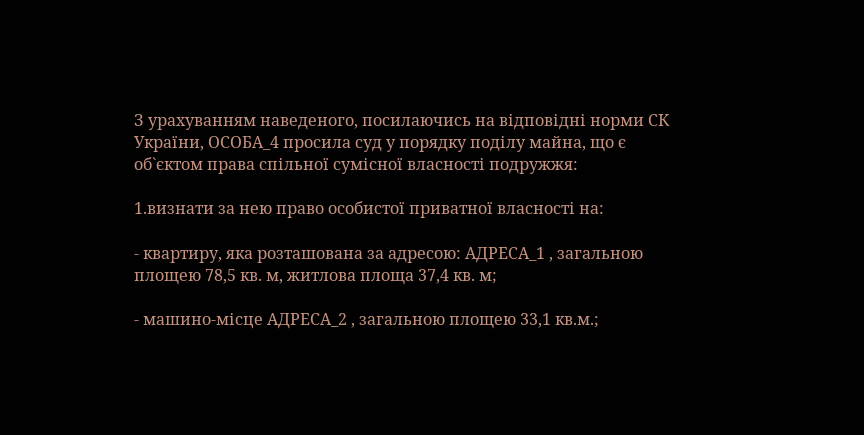З урахуванням наведеного, посилаючись на відповідні норми СК України, ОСОБА_4 просила суд у порядку поділу майна, що є об`єктом права спільної сумісної власності подружжя:

1.визнати за нею право особистої приватної власності на:

- квартиру, яка розташована за адресою: АДРЕСА_1 , загальною площею 78,5 кв. м, житлова площа 37,4 кв. м;

- машино-місце АДРЕСА_2 , загальною площею 33,1 кв.м.;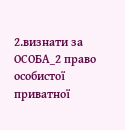2.визнати за ОСОБА_2 право особистої приватної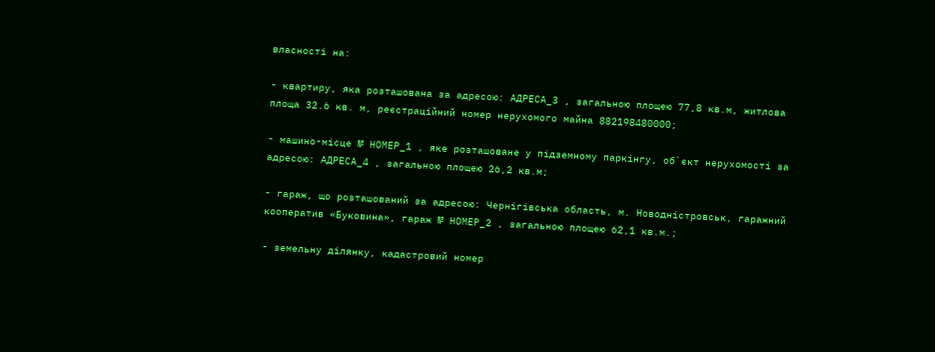власності на:

- квартиру, яка розташована за адресою: АДРЕСА_3 , загальною площею 77,8 кв.м, житлова площа 32.6 кв. м, реєстраційний номер нерухомого майна 882198480000;

- машино-місце № НОМЕР_1 , яке розташоване у підземному паркінгу, об`єкт нерухомості за адресою: АДРЕСА_4 , загальною площею 26,2 кв.м;

- гараж, що розташований за адресою: Чернігівська область, м. Новодністровськ, гаражний кооператив «Буковина», гараж № НОМЕР_2 , загальною площею 62,1 кв.м.;

- земельну ділянку, кадастровий номер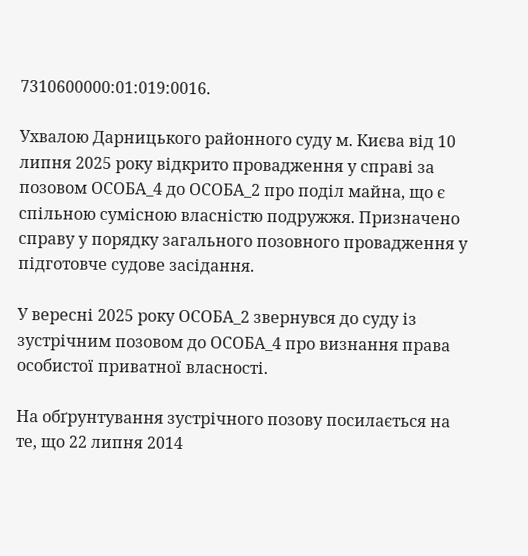7310600000:01:019:0016.

Ухвалою Дарницького районного суду м. Києва від 10 липня 2025 року відкрито провадження у справі за позовом ОСОБА_4 до ОСОБА_2 про поділ майна, що є спільною сумісною власністю подружжя. Призначено справу у порядку загального позовного провадження у підготовче судове засідання.

У вересні 2025 року ОСОБА_2 звернувся до суду із зустрічним позовом до ОСОБА_4 про визнання права особистої приватної власності.

На обґрунтування зустрічного позову посилається на те, що 22 липня 2014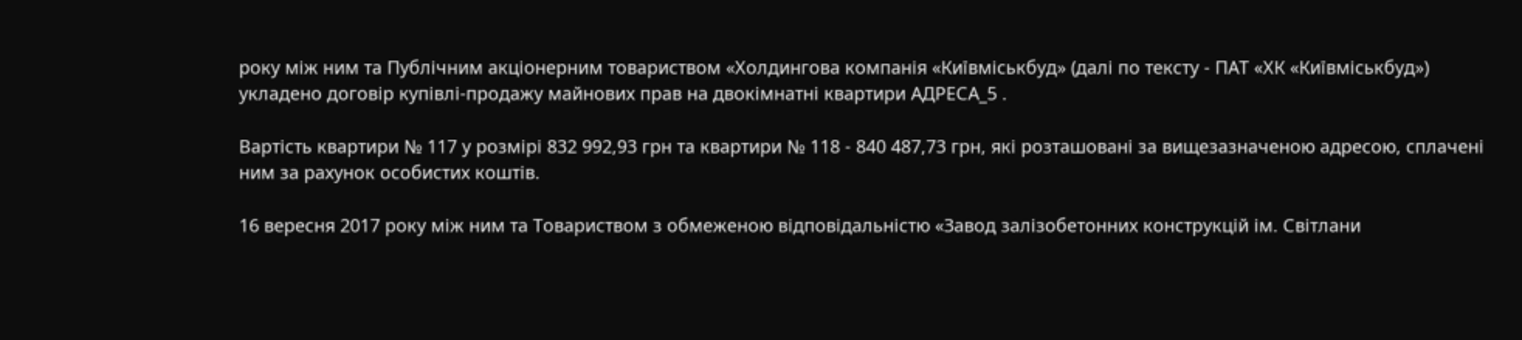року між ним та Публічним акціонерним товариством «Холдингова компанія «Київміськбуд» (далі по тексту - ПАТ «ХК «Київміськбуд») укладено договір купівлі-продажу майнових прав на двокімнатні квартири АДРЕСА_5 .

Вартість квартири № 117 у розмірі 832 992,93 грн та квартири № 118 - 840 487,73 грн, які розташовані за вищезазначеною адресою, сплачені ним за рахунок особистих коштів.

16 вересня 2017 року між ним та Товариством з обмеженою відповідальністю «Завод залізобетонних конструкцій ім. Світлани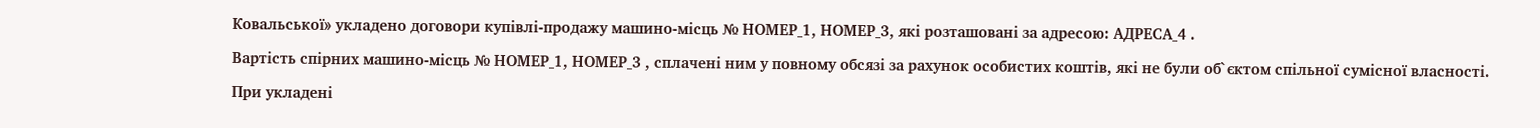Ковальської» укладено договори купівлі-продажу машино-місць № НОМЕР_1, НОМЕР_3, які розташовані за адресою: АДРЕСА_4 .

Вартість спірних машино-місць № НОМЕР_1, НОМЕР_3 , сплачені ним у повному обсязі за рахунок особистих коштів, які не були об`єктом спільної сумісної власності.

При укладені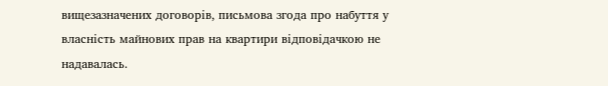вищезазначених договорів, письмова згода про набуття у власність майнових прав на квартири відповідачкою не надавалась.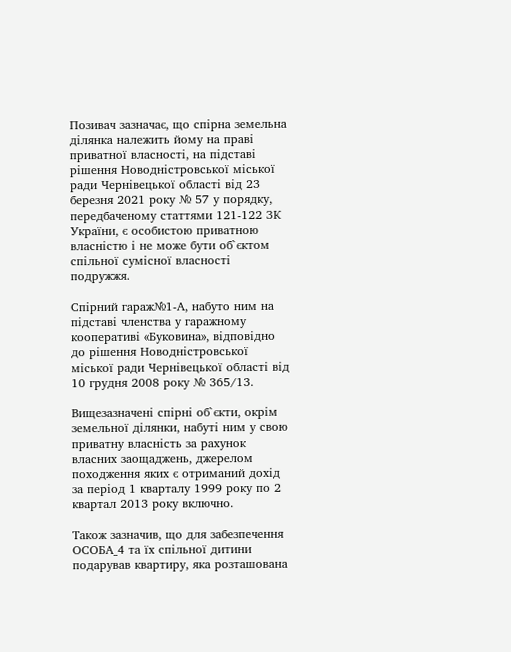Позивач зазначає, що спірна земельна ділянка належить йому на праві приватної власності, на підставі рішення Новодністровської міської ради Чернівецької області від 23 березня 2021 року № 57 у порядку, передбаченому статтями 121-122 ЗК України, є особистою приватною власністю і не може бути об`єктом спільної сумісної власності подружжя.

Спірний гараж№1-А, набуто ним на підставі членства у гаражному кооперативі «Буковина», відповідно до рішення Новодністровської міської ради Чернівецької області від 10 грудня 2008 року № 365/13.

Вищезазначені спірні об`єкти, окрім земельної ділянки, набуті ним у свою приватну власність за рахунок власних заощаджень, джерелом походження яких є отриманий дохід за період 1 кварталу 1999 року по 2 квартал 2013 року включно.

Також зазначив, що для забезпечення ОСОБА_4 та їх спільної дитини подарував квартиру, яка розташована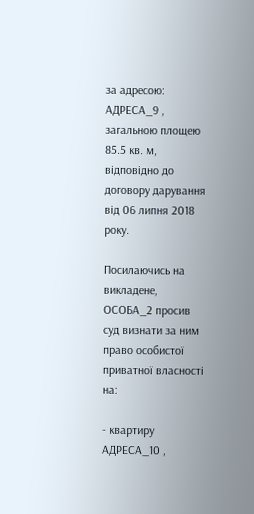за адресою: АДРЕСА_9 , загальною площею 85.5 кв. м, відповідно до договору дарування від 06 липня 2018 року.

Посилаючись на викладене, ОСОБА_2 просив суд визнати за ним право особистої приватної власності на:

- квартиру АДРЕСА_10 ,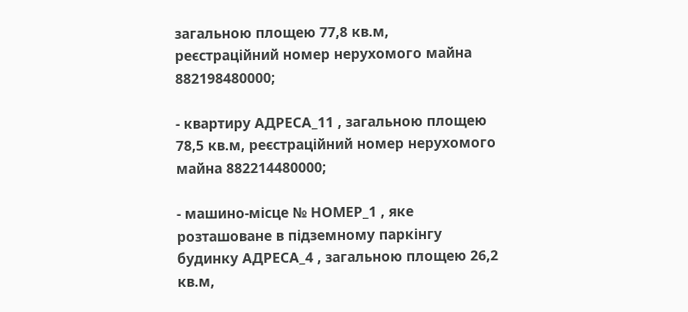загальною площею 77,8 кв.м, реєстраційний номер нерухомого майна 882198480000;

- квартиру АДРЕСА_11 , загальною площею 78,5 кв.м, реєстраційний номер нерухомого майна 882214480000;

- машино-місце № НОМЕР_1 , яке розташоване в підземному паркінгу будинку АДРЕСА_4 , загальною площею 26,2 кв.м,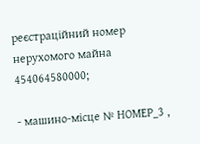реєстраційний номер нерухомого майна 454064580000;

- машино-місце № НОМЕР_3 ,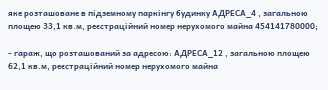яке розташоване в підземному паркінгу будинку АДРЕСА_4 , загальною площею 33,1 кв.м, реєстраційний номер нерухомого майна 454141780000;

- гараж, що розташований за адресою: АДРЕСА_12 , загальною площею 62,1 кв.м, реєстраційний номер нерухомого майна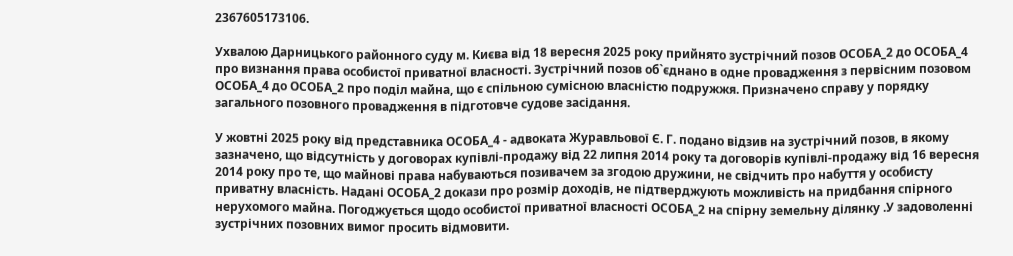2367605173106.

Ухвалою Дарницького районного суду м. Києва від 18 вересня 2025 року прийнято зустрічний позов ОСОБА_2 до ОСОБА_4 про визнання права особистої приватної власності. Зустрічний позов об`єднано в одне провадження з первісним позовом ОСОБА_4 до ОСОБА_2 про поділ майна, що є спільною сумісною власністю подружжя. Призначено справу у порядку загального позовного провадження в підготовче судове засідання.

У жовтні 2025 року від представника ОСОБА_4 - адвоката Журавльової Є. Г. подано відзив на зустрічний позов, в якому зазначено, що відсутність у договорах купівлі-продажу від 22 липня 2014 року та договорів купівлі-продажу від 16 вересня 2014 року про те, що майнові права набуваються позивачем за згодою дружини, не свідчить про набуття у особисту приватну власність. Надані ОСОБА_2 докази про розмір доходів, не підтверджують можливість на придбання спірного нерухомого майна. Погоджується щодо особистої приватної власності ОСОБА_2 на спірну земельну ділянку .У задоволенні зустрічних позовних вимог просить відмовити.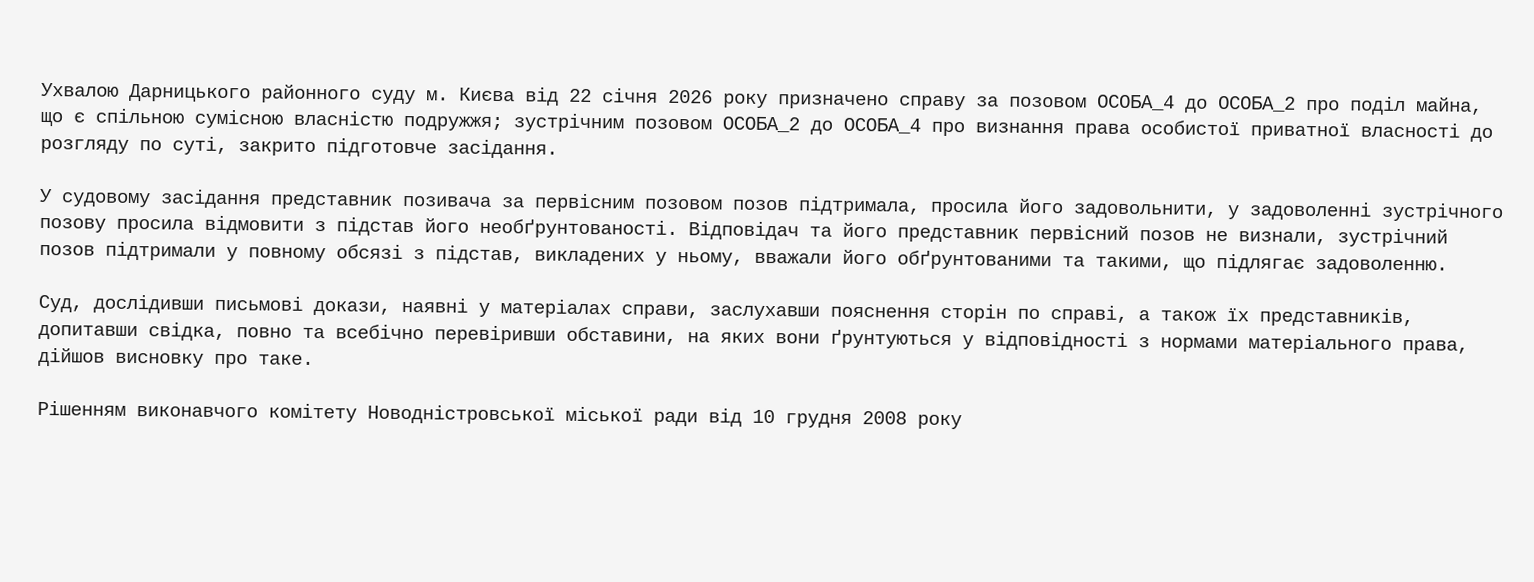Ухвалою Дарницького районного суду м. Києва від 22 січня 2026 року призначено справу за позовом ОСОБА_4 до ОСОБА_2 про поділ майна, що є спільною сумісною власністю подружжя; зустрічним позовом ОСОБА_2 до ОСОБА_4 про визнання права особистої приватної власності до розгляду по суті, закрито підготовче засідання.

У судовому засідання представник позивача за первісним позовом позов підтримала, просила його задовольнити, у задоволенні зустрічного позову просила відмовити з підстав його необґрунтованості. Відповідач та його представник первісний позов не визнали, зустрічний позов підтримали у повному обсязі з підстав, викладених у ньому, вважали його обґрунтованими та такими, що підлягає задоволенню.

Суд, дослідивши письмові докази, наявні у матеріалах справи, заслухавши пояснення сторін по справі, а також їх представників, допитавши свідка, повно та всебічно перевіривши обставини, на яких вони ґрунтуються у відповідності з нормами матеріального права, дійшов висновку про таке.

Рішенням виконавчого комітету Новодністровської міської ради від 10 грудня 2008 року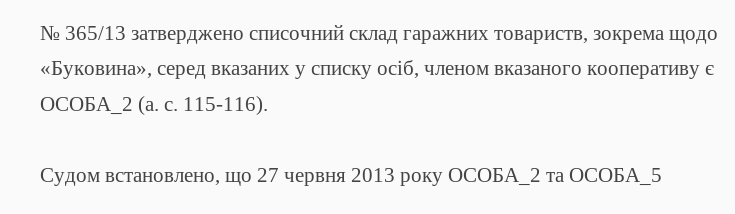№ 365/13 затверджено списочний склад гаражних товариств, зокрема щодо «Буковина», серед вказаних у списку осіб, членом вказаного кооперативу є ОСОБА_2 (а. с. 115-116).

Судом встановлено, що 27 червня 2013 року ОСОБА_2 та ОСОБА_5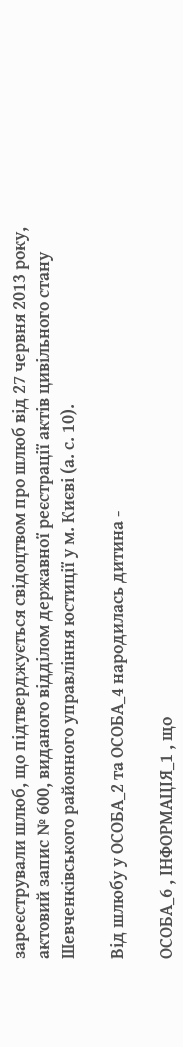зареєстрували шлюб, що підтверджується свідоцтвом про шлюб від 27 червня 2013 року, актовий запис № 600, виданого відділом державної реєстрації актів цивільного стану Шевченківського районного управління юстиції у м. Києві (а. с. 10).

Від шлюбу у ОСОБА_2 та ОСОБА_4 народилась дитина -

ОСОБА_6 , ІНФОРМАЦІЯ_1 , що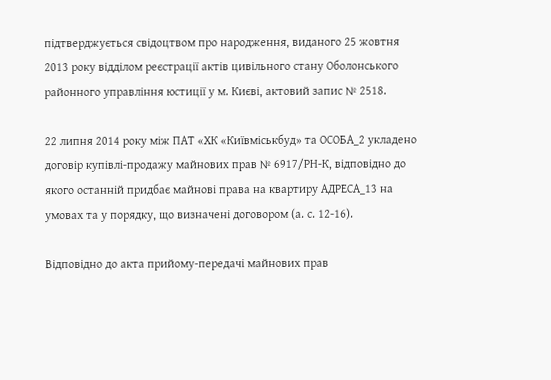підтверджується свідоцтвом про народження, виданого 25 жовтня 2013 року відділом реєстрації актів цивільного стану Оболонського районного управління юстиції у м. Києві, актовий запис № 2518.

22 липня 2014 року між ПАТ «ХК «Київміськбуд» та ОСОБА_2 укладено договір купівлі-продажу майнових прав № 6917/РН-К, відповідно до якого останній придбає майнові права на квартиру АДРЕСА_13 на умовах та у порядку, що визначені договором (а. с. 12-16).

Відповідно до акта прийому-передачі майнових прав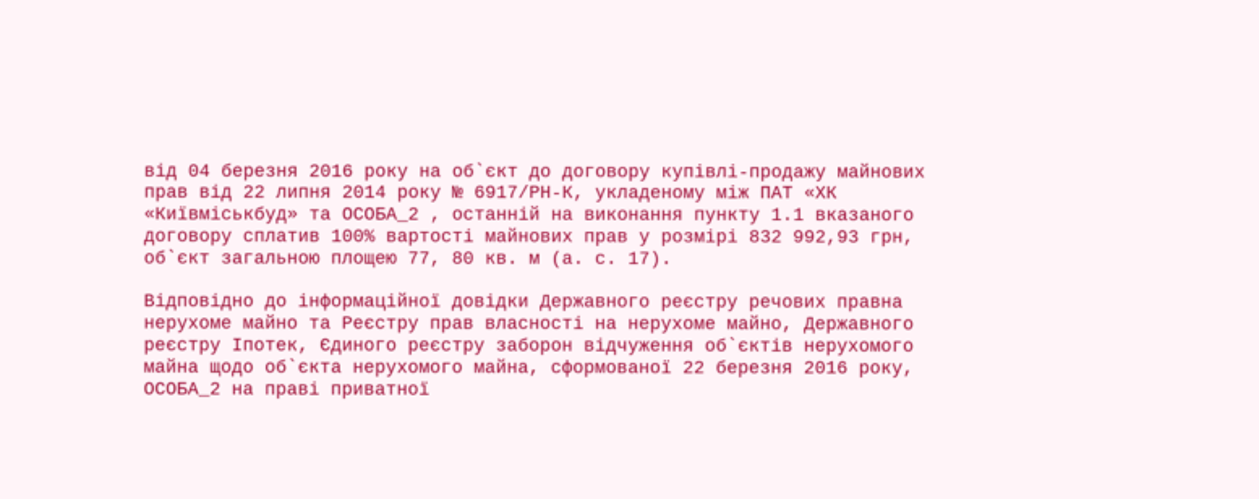від 04 березня 2016 року на об`єкт до договору купівлі-продажу майнових прав від 22 липня 2014 року № 6917/РН-К, укладеному між ПАТ «ХК «Київміськбуд» та ОСОБА_2 , останній на виконання пункту 1.1 вказаного договору сплатив 100% вартості майнових прав у розмірі 832 992,93 грн, об`єкт загальною площею 77, 80 кв. м (а. с. 17).

Відповідно до інформаційної довідки Державного реєстру речових правна нерухоме майно та Реєстру прав власності на нерухоме майно, Державного реєстру Іпотек, Єдиного реєстру заборон відчуження об`єктів нерухомого майна щодо об`єкта нерухомого майна, сформованої 22 березня 2016 року, ОСОБА_2 на праві приватної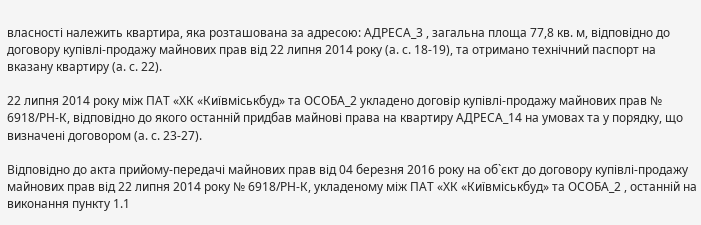власності належить квартира, яка розташована за адресою: АДРЕСА_3 , загальна площа 77,8 кв. м, відповідно до договору купівлі-продажу майнових прав від 22 липня 2014 року (а. с. 18-19), та отримано технічний паспорт на вказану квартиру (а. с. 22).

22 липня 2014 року між ПАТ «ХК «Київміськбуд» та ОСОБА_2 укладено договір купівлі-продажу майнових прав № 6918/РН-К, відповідно до якого останній придбав майнові права на квартиру АДРЕСА_14 на умовах та у порядку, що визначені договором (а. с. 23-27).

Відповідно до акта прийому-передачі майнових прав від 04 березня 2016 року на об`єкт до договору купівлі-продажу майнових прав від 22 липня 2014 року № 6918/РН-К, укладеному між ПАТ «ХК «Київміськбуд» та ОСОБА_2 , останній на виконання пункту 1.1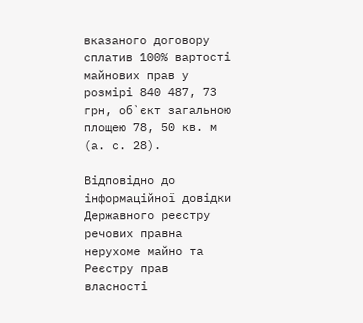вказаного договору сплатив 100% вартості майнових прав у розмірі 840 487, 73 грн, об`єкт загальною площею 78, 50 кв. м (а. с. 28).

Відповідно до інформаційної довідки Державного реєстру речових правна нерухоме майно та Реєстру прав власності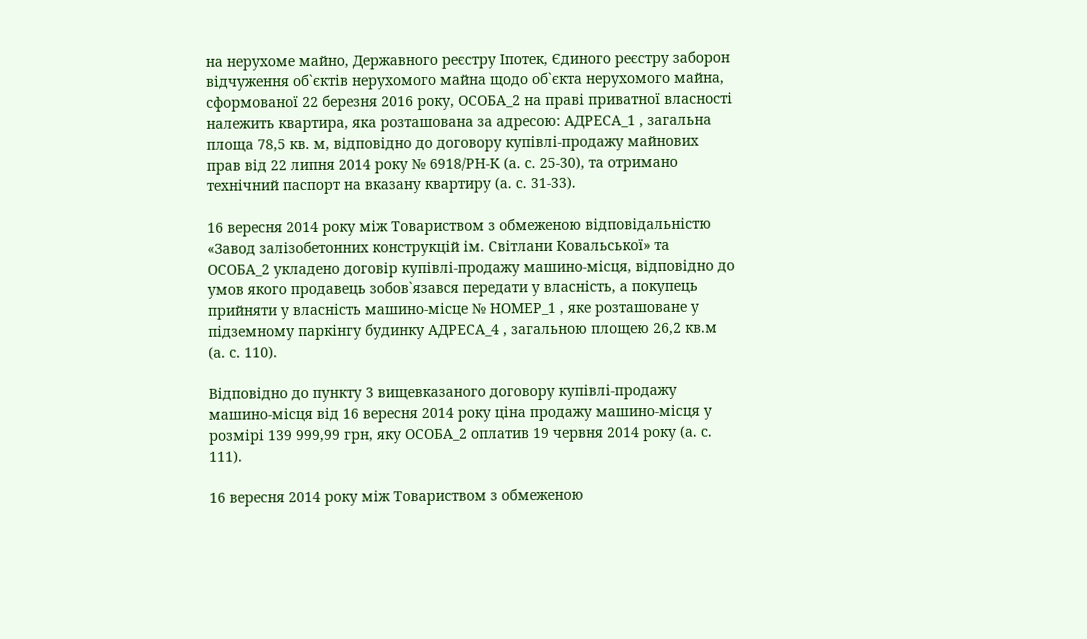на нерухоме майно, Державного реєстру Іпотек, Єдиного реєстру заборон відчуження об`єктів нерухомого майна щодо об`єкта нерухомого майна, сформованої 22 березня 2016 року, ОСОБА_2 на праві приватної власності належить квартира, яка розташована за адресою: АДРЕСА_1 , загальна площа 78,5 кв. м, відповідно до договору купівлі-продажу майнових прав від 22 липня 2014 року № 6918/РН-К (а. с. 25-30), та отримано технічний паспорт на вказану квартиру (а. с. 31-33).

16 вересня 2014 року між Товариством з обмеженою відповідальністю «Завод залізобетонних конструкцій ім. Світлани Ковальської» та ОСОБА_2 укладено договір купівлі-продажу машино-місця, відповідно до умов якого продавець зобов`язався передати у власність, а покупець прийняти у власність машино-місце № НОМЕР_1 , яке розташоване у підземному паркінгу будинку АДРЕСА_4 , загальною площею 26,2 кв.м (а. с. 110).

Відповідно до пункту 3 вищевказаного договору купівлі-продажу машино-місця від 16 вересня 2014 року ціна продажу машино-місця у розмірі 139 999,99 грн, яку ОСОБА_2 оплатив 19 червня 2014 року (а. с. 111).

16 вересня 2014 року між Товариством з обмеженою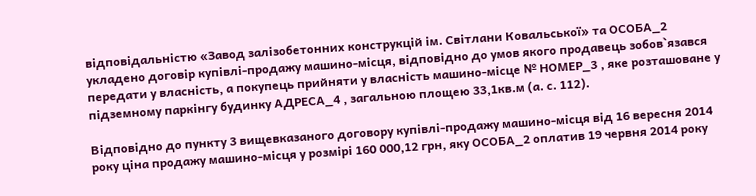відповідальністю «Завод залізобетонних конструкцій ім. Світлани Ковальської» та ОСОБА_2 укладено договір купівлі-продажу машино-місця, відповідно до умов якого продавець зобов`язався передати у власність, а покупець прийняти у власність машино-місце № НОМЕР_3 , яке розташоване у підземному паркінгу будинку АДРЕСА_4 , загальною площею 33,1кв.м (а. с. 112).

Відповідно до пункту 3 вищевказаного договору купівлі-продажу машино-місця від 16 вересня 2014 року ціна продажу машино-місця у розмірі 160 000,12 грн, яку ОСОБА_2 оплатив 19 червня 2014 року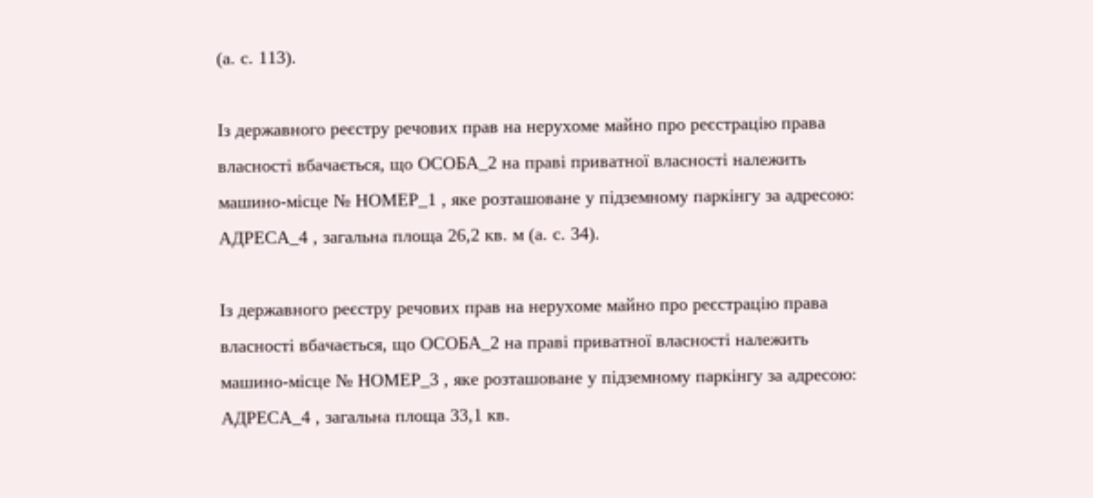(а. с. 113).

Із державного реєстру речових прав на нерухоме майно про реєстрацію права власності вбачається, що ОСОБА_2 на праві приватної власності належить машино-місце № НОМЕР_1 , яке розташоване у підземному паркінгу за адресою: АДРЕСА_4 , загальна площа 26,2 кв. м (а. с. 34).

Із державного реєстру речових прав на нерухоме майно про реєстрацію права власності вбачається, що ОСОБА_2 на праві приватної власності належить машино-місце № НОМЕР_3 , яке розташоване у підземному паркінгу за адресою: АДРЕСА_4 , загальна площа 33,1 кв.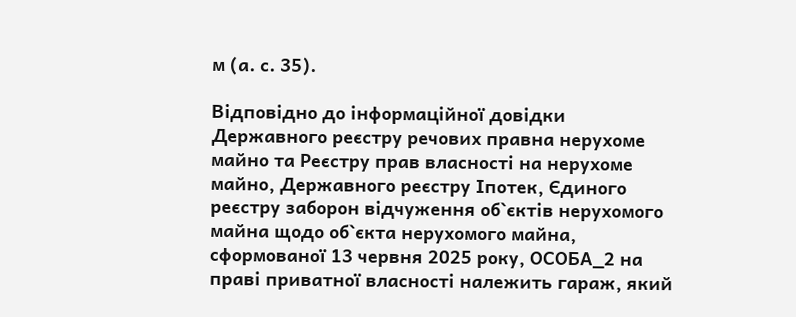м (а. с. 35).

Відповідно до інформаційної довідки Державного реєстру речових правна нерухоме майно та Реєстру прав власності на нерухоме майно, Державного реєстру Іпотек, Єдиного реєстру заборон відчуження об`єктів нерухомого майна щодо об`єкта нерухомого майна, сформованої 13 червня 2025 року, ОСОБА_2 на праві приватної власності належить гараж, який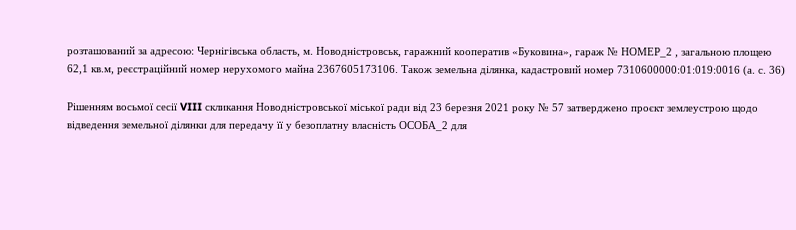розташований за адресою: Чернігівська область, м. Новодністровськ, гаражний кооператив «Буковина», гараж № НОМЕР_2 , загальною площею 62,1 кв.м, реєстраційний номер нерухомого майна 2367605173106. Також земельна ділянка, кадастровий номер 7310600000:01:019:0016 (а. с. 36)

Рішенням восьмої сесії VIII скликання Новодністровської міської ради від 23 березня 2021 року № 57 затверджено проєкт землеустрою щодо відведення земельної ділянки для передачу її у безоплатну власність ОСОБА_2 для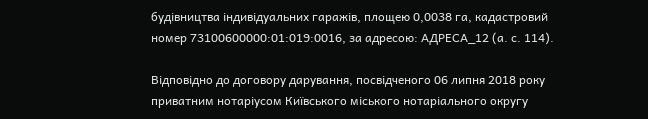будівництва індивідуальних гаражів, площею 0,0038 га, кадастровий номер 73100600000:01:019:0016, за адресою: АДРЕСА_12 (а. с. 114).

Відповідно до договору дарування, посвідченого 06 липня 2018 року приватним нотаріусом Київського міського нотаріального округу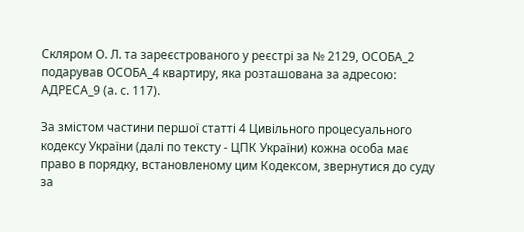Скляром О. Л. та зареєстрованого у реєстрі за № 2129, ОСОБА_2 подарував ОСОБА_4 квартиру, яка розташована за адресою: АДРЕСА_9 (а. с. 117).

За змістом частини першої статті 4 Цивільного процесуального кодексу України (далі по тексту - ЦПК України) кожна особа має право в порядку, встановленому цим Кодексом, звернутися до суду за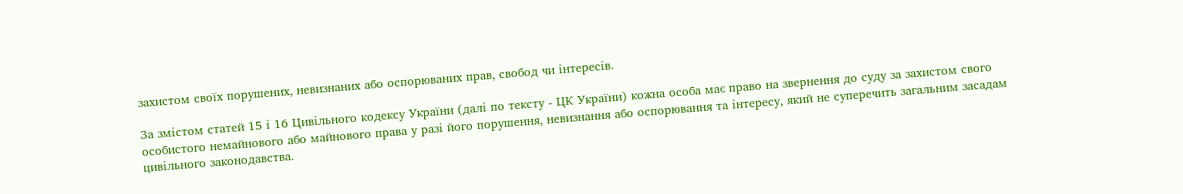захистом своїх порушених, невизнаних або оспорюваних прав, свобод чи інтересів.

За змістом статей 15 і 16 Цивільного кодексу України (далі по тексту - ЦК України) кожна особа має право на звернення до суду за захистом свого особистого немайнового або майнового права у разі його порушення, невизнання або оспорювання та інтересу, який не суперечить загальним засадам цивільного законодавства.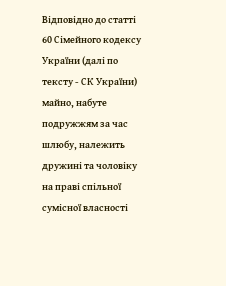Відповідно до статті 60 Сімейного кодексу України (далі по тексту - СК України) майно, набуте подружжям за час шлюбу, належить дружині та чоловіку на праві спільної сумісної власності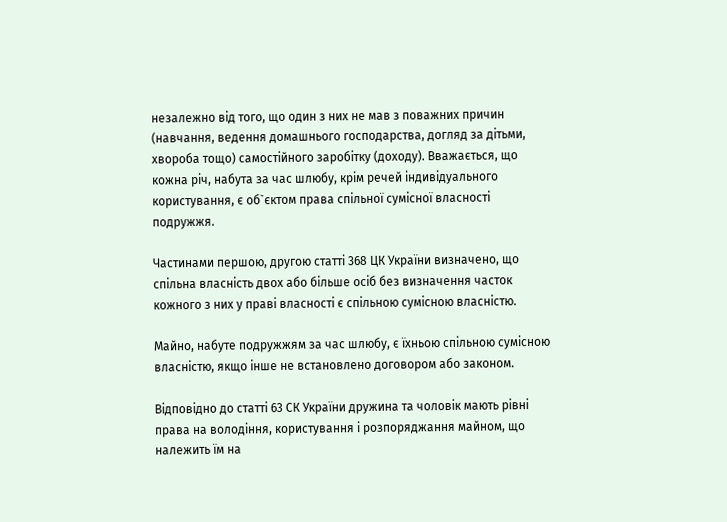незалежно від того, що один з них не мав з поважних причин (навчання, ведення домашнього господарства, догляд за дітьми, хвороба тощо) самостійного заробітку (доходу). Вважається, що кожна річ, набута за час шлюбу, крім речей індивідуального користування, є об`єктом права спільної сумісної власності подружжя.

Частинами першою, другою статті 368 ЦК України визначено, що спільна власність двох або більше осіб без визначення часток кожного з них у праві власності є спільною сумісною власністю.

Майно, набуте подружжям за час шлюбу, є їхньою спільною сумісною власністю, якщо інше не встановлено договором або законом.

Відповідно до статті 63 СК України дружина та чоловік мають рівні права на володіння, користування і розпоряджання майном, що належить їм на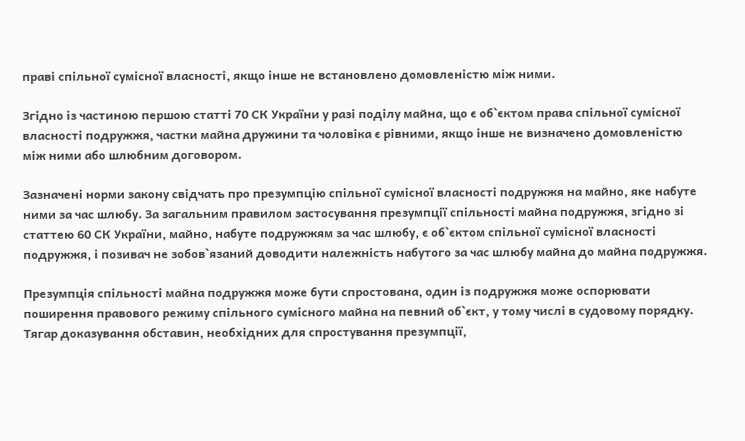праві спільної сумісної власності, якщо інше не встановлено домовленістю між ними.

Згідно із частиною першою статті 70 СК України у разі поділу майна, що є об`єктом права спільної сумісної власності подружжя, частки майна дружини та чоловіка є рівними, якщо інше не визначено домовленістю між ними або шлюбним договором.

Зазначені норми закону свідчать про презумпцію спільної сумісної власності подружжя на майно, яке набуте ними за час шлюбу. За загальним правилом застосування презумпції спільності майна подружжя, згідно зі статтею 60 СК України, майно, набуте подружжям за час шлюбу, є об`єктом спільної сумісної власності подружжя, і позивач не зобов`язаний доводити належність набутого за час шлюбу майна до майна подружжя.

Презумпція спільності майна подружжя може бути спростована, один із подружжя може оспорювати поширення правового режиму спільного сумісного майна на певний об`єкт, у тому числі в судовому порядку. Тягар доказування обставин, необхідних для спростування презумпції,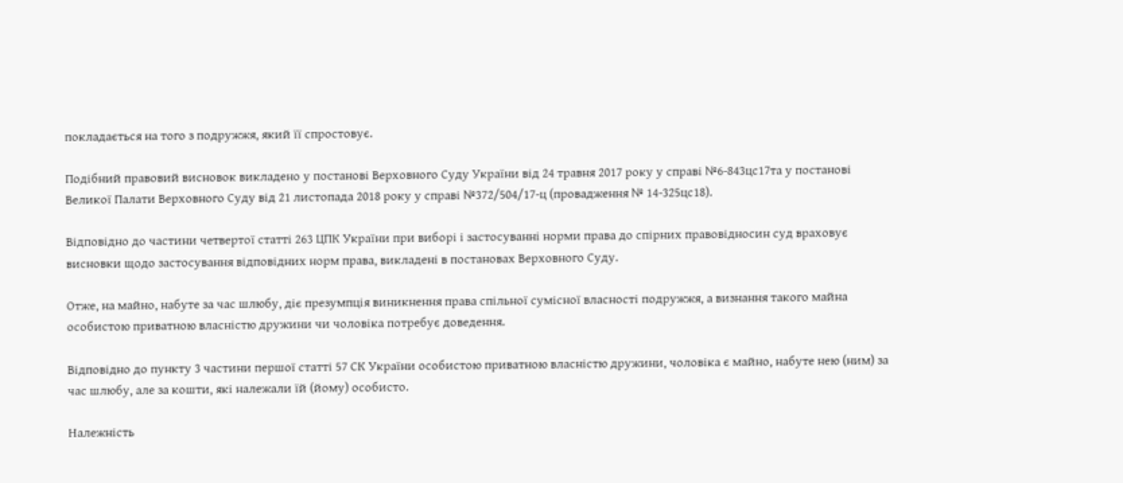покладається на того з подружжя, який її спростовує.

Подібний правовий висновок викладено у постанові Верховного Суду України від 24 травня 2017 року у справі №6-843цс17та у постанові Великої Палати Верховного Суду від 21 листопада 2018 року у справі №372/504/17-ц (провадження № 14-325цс18).

Відповідно до частини четвертої статті 263 ЦПК України при виборі і застосуванні норми права до спірних правовідносин суд враховує висновки щодо застосування відповідних норм права, викладені в постановах Верховного Суду.

Отже, на майно, набуте за час шлюбу, діє презумпція виникнення права спільної сумісної власності подружжя, а визнання такого майна особистою приватною власністю дружини чи чоловіка потребує доведення.

Відповідно до пункту 3 частини першої статті 57 СК України особистою приватною власністю дружини, чоловіка є майно, набуте нею (ним) за час шлюбу, але за кошти, які належали їй (йому) особисто.

Належність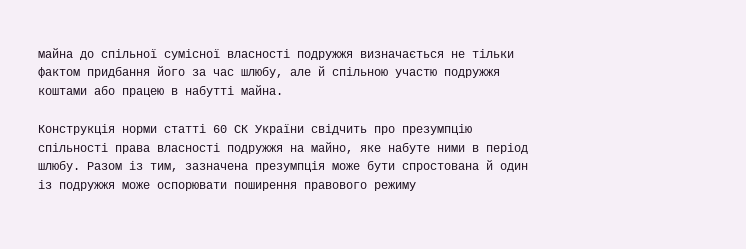майна до спільної сумісної власності подружжя визначається не тільки фактом придбання його за час шлюбу, але й спільною участю подружжя коштами або працею в набутті майна.

Конструкція норми статті 60 СК України свідчить про презумпцію спільності права власності подружжя на майно, яке набуте ними в період шлюбу. Разом із тим, зазначена презумпція може бути спростована й один із подружжя може оспорювати поширення правового режиму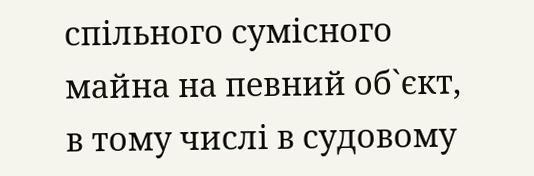спільного сумісного майна на певний об`єкт, в тому числі в судовому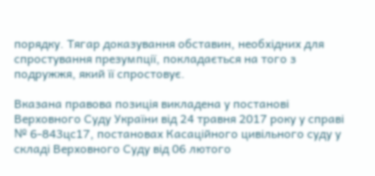порядку. Тягар доказування обставин, необхідних для спростування презумпції, покладається на того з подружжя, який її спростовує.

Вказана правова позиція викладена у постанові Верховного Суду України від 24 травня 2017 року у справі № 6-843цс17, постановах Касаційного цивільного суду у складі Верховного Суду від 06 лютого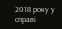2018 року у справі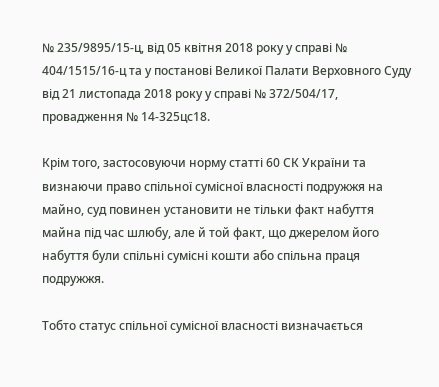№ 235/9895/15-ц, від 05 квітня 2018 року у справі № 404/1515/16-ц та у постанові Великої Палати Верховного Суду від 21 листопада 2018 року у справі № 372/504/17, провадження № 14-325цс18.

Крім того, застосовуючи норму статті 60 СК України та визнаючи право спільної сумісної власності подружжя на майно, суд повинен установити не тільки факт набуття майна під час шлюбу, але й той факт, що джерелом його набуття були спільні сумісні кошти або спільна праця подружжя.

Тобто статус спільної сумісної власності визначається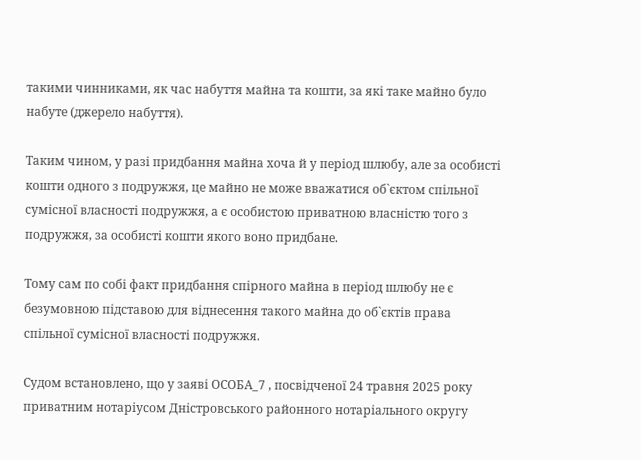такими чинниками, як час набуття майна та кошти, за які таке майно було набуте (джерело набуття).

Таким чином, у разі придбання майна хоча й у період шлюбу, але за особисті кошти одного з подружжя, це майно не може вважатися об`єктом спільної сумісної власності подружжя, а є особистою приватною власністю того з подружжя, за особисті кошти якого воно придбане.

Тому сам по собі факт придбання спірного майна в період шлюбу не є безумовною підставою для віднесення такого майна до об`єктів права спільної сумісної власності подружжя.

Судом встановлено, що у заяві ОСОБА_7 , посвідченої 24 травня 2025 року приватним нотаріусом Дністровського районного нотаріального округу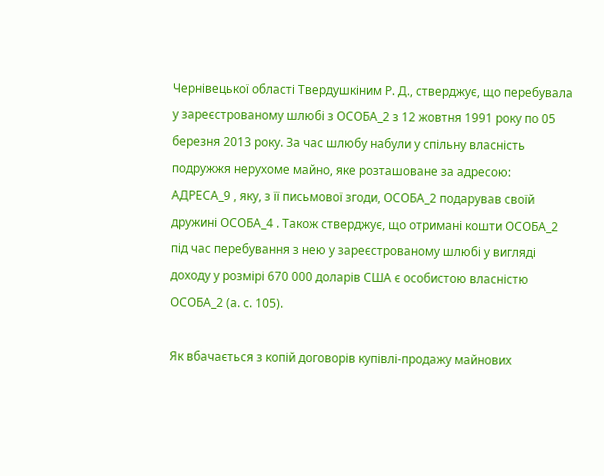Чернівецької області Твердушкіним Р. Д., стверджує, що перебувала у зареєстрованому шлюбі з ОСОБА_2 з 12 жовтня 1991 року по 05 березня 2013 року. За час шлюбу набули у спільну власність подружжя нерухоме майно, яке розташоване за адресою: АДРЕСА_9 , яку, з її письмової згоди, ОСОБА_2 подарував своїй дружині ОСОБА_4 . Також стверджує, що отримані кошти ОСОБА_2 під час перебування з нею у зареєстрованому шлюбі у вигляді доходу у розмірі 670 000 доларів США є особистою власністю ОСОБА_2 (а. с. 105).

Як вбачається з копій договорів купівлі-продажу майнових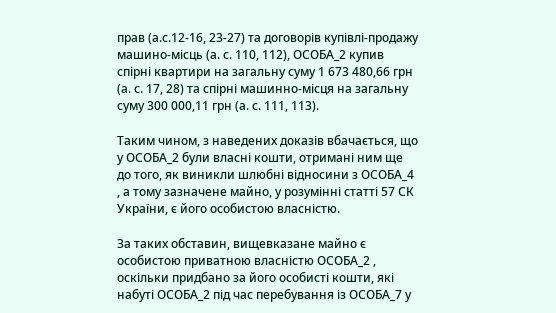прав (а.с.12-16, 23-27) та договорів купівлі-продажу машино-місць (а. с. 110, 112), ОСОБА_2 купив спірні квартири на загальну суму 1 673 480,66 грн (а. с. 17, 28) та спірні машинно-місця на загальну суму 300 000,11 грн (а. с. 111, 113).

Таким чином, з наведених доказів вбачається, що у ОСОБА_2 були власні кошти, отримані ним ще до того, як виникли шлюбні відносини з ОСОБА_4 , а тому зазначене майно, у розумінні статті 57 СК України, є його особистою власністю.

За таких обставин, вищевказане майно є особистою приватною власністю ОСОБА_2 , оскільки придбано за його особисті кошти, які набуті ОСОБА_2 під час перебування із ОСОБА_7 у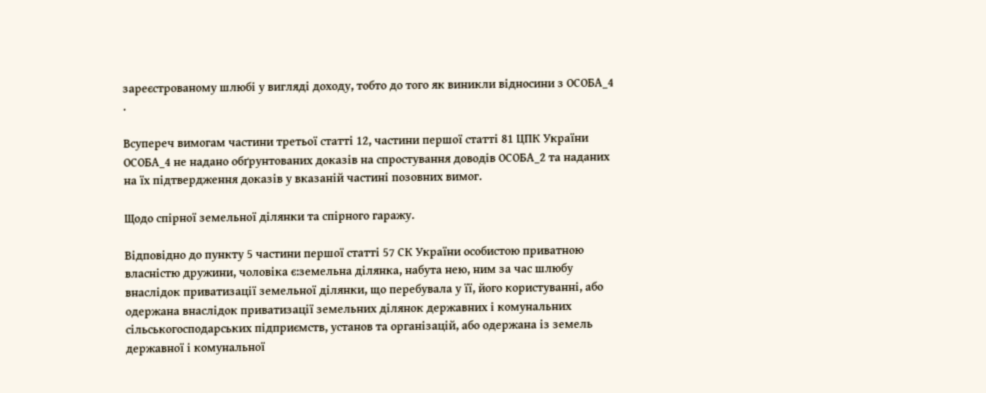зареєстрованому шлюбі у вигляді доходу, тобто до того як виникли відносини з ОСОБА_4 .

Всупереч вимогам частини третьої статті 12, частини першої статті 81 ЦПК України ОСОБА_4 не надано обґрунтованих доказів на спростування доводів ОСОБА_2 та наданих на їх підтвердження доказів у вказаній частині позовних вимог.

Щодо спірної земельної ділянки та спірного гаражу.

Відповідно до пункту 5 частини першої статті 57 СК України особистою приватною власністю дружини, чоловіка є:земельна ділянка, набута нею, ним за час шлюбу внаслідок приватизації земельної ділянки, що перебувала у її, його користуванні, або одержана внаслідок приватизації земельних ділянок державних і комунальних сільськогосподарських підприємств, установ та організацій, або одержана із земель державної і комунальної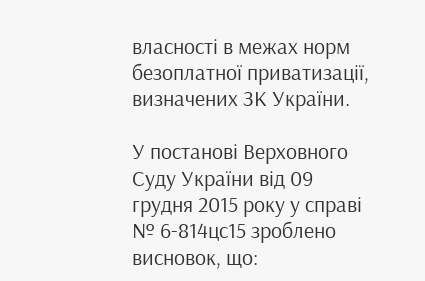власності в межах норм безоплатної приватизації, визначених ЗК України.

У постанові Верховного Суду України від 09 грудня 2015 року у справі № 6-814цс15 зроблено висновок, що: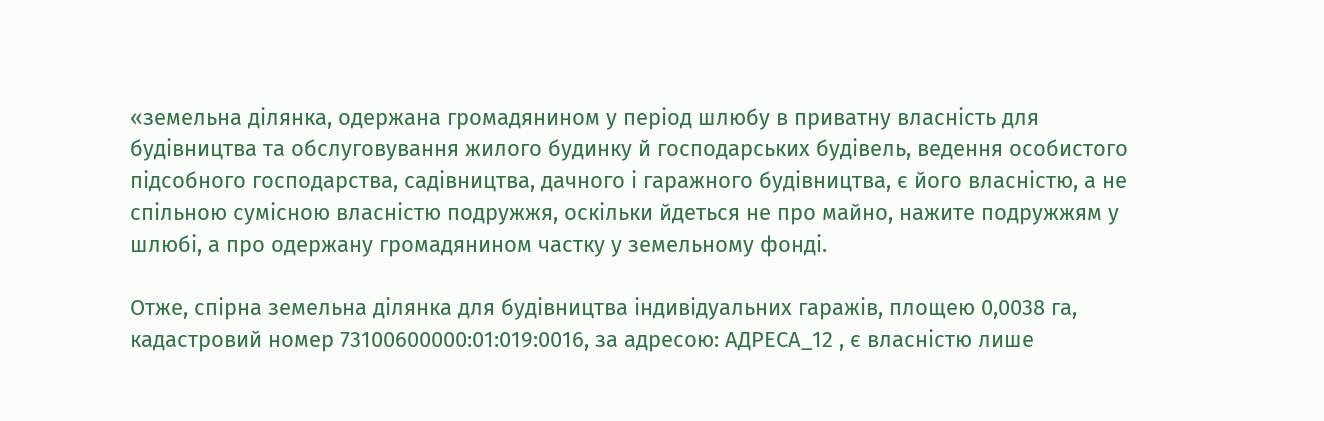«земельна ділянка, одержана громадянином у період шлюбу в приватну власність для будівництва та обслуговування жилого будинку й господарських будівель, ведення особистого підсобного господарства, садівництва, дачного і гаражного будівництва, є його власністю, а не спільною сумісною власністю подружжя, оскільки йдеться не про майно, нажите подружжям у шлюбі, а про одержану громадянином частку у земельному фонді.

Отже, спірна земельна ділянка для будівництва індивідуальних гаражів, площею 0,0038 га, кадастровий номер 73100600000:01:019:0016, за адресою: АДРЕСА_12 , є власністю лише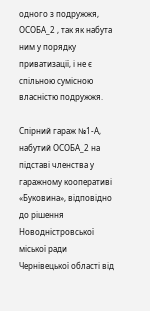одного з подружжя, ОСОБА_2 , так як набута ним у порядку приватизації, і не є спільною сумісною власністю подружжя.

Спірний гараж №1-А, набутий ОСОБА_2 на підставі членства у гаражному кооперативі «Буковина», відповідно до рішення Новодністровської міської ради Чернівецької області від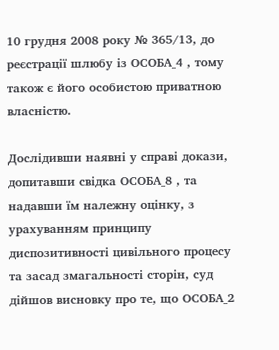10 грудня 2008 року № 365/13, до реєстрації шлюбу із ОСОБА_4 , тому також є його особистою приватною власністю.

Дослідивши наявні у справі докази, допитавши свідка ОСОБА_8 , та надавши їм належну оцінку, з урахуванням принципу диспозитивності цивільного процесу та засад змагальності сторін, суд дійшов висновку про те, що ОСОБА_2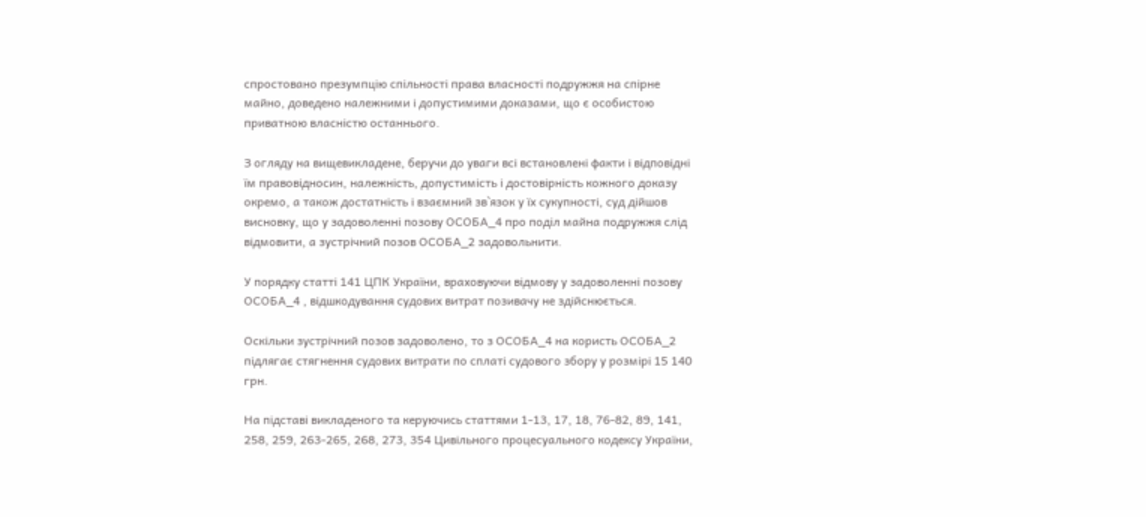спростовано презумпцію спільності права власності подружжя на спірне майно, доведено належними і допустимими доказами, що є особистою приватною власністю останнього.

З огляду на вищевикладене, беручи до уваги всі встановлені факти і відповідні їм правовідносин, належність, допустимість і достовірність кожного доказу окремо, а також достатність і взаємний зв`язок у їх сукупності, суд дійшов висновку, що у задоволенні позову ОСОБА_4 про поділ майна подружжя слід відмовити, а зустрічний позов ОСОБА_2 задовольнити.

У порядку статті 141 ЦПК України, враховуючи відмову у задоволенні позову ОСОБА_4 , відшкодування судових витрат позивачу не здійснюється.

Оскільки зустрічний позов задоволено, то з ОСОБА_4 на користь ОСОБА_2 підлягає стягнення судових витрати по сплаті судового збору у розмірі 15 140 грн.

На підставі викладеного та керуючись статтями 1-13, 17, 18, 76-82, 89, 141, 258, 259, 263-265, 268, 273, 354 Цивільного процесуального кодексу України,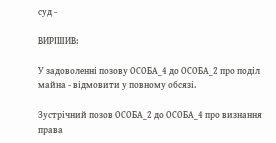суд -

ВИРІШИВ:

У задоволенні позову ОСОБА_4 до ОСОБА_2 про поділ майна - відмовити у повному обсязі.

Зустрічний позов ОСОБА_2 до ОСОБА_4 про визнання права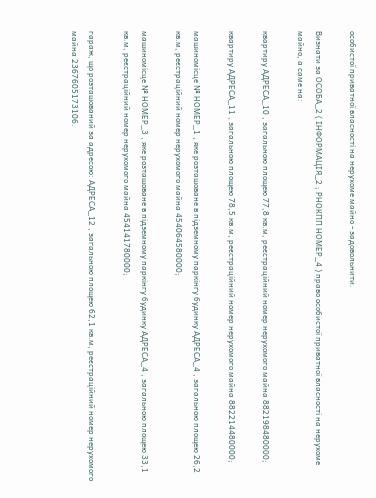особистої приватної власності на нерухоме майно - задовольнити.

Визнати за ОСОБА_2 ( ІНФОРМАЦІЯ_2 ; РНОКПП НОМЕР_4 ) право особистої приватної власності на нерухоме майно, а саме на:

квартиру АДРЕСА_10 , загальною площею 77,8 кв.м, реєстраційний номер нерухомого майна 882198480000;

квартиру АДРЕСА_11 , загальною площею 78,5 кв.м, реєстраційний номер нерухомого майна 882214480000;

машиномісце № НОМЕР_1 , яке розташоване в підземному паркінгу будинку АДРЕСА_4 , загальною площею 26,2 кв.м, реєстраційний номер нерухомого майна 454064580000;

машиномісце № НОМЕР_3 , яке розташоване в підземному паркінгу будинку АДРЕСА_4 , загальною площею 33,1 кв.м, реєстраційний номер нерухомого майна 454141780000;

гараж, що розташований за адресою: АДРЕСА_12 , загальною площею 62,1 кв.м, реєстраційний номер нерухомого майна 2367605173106.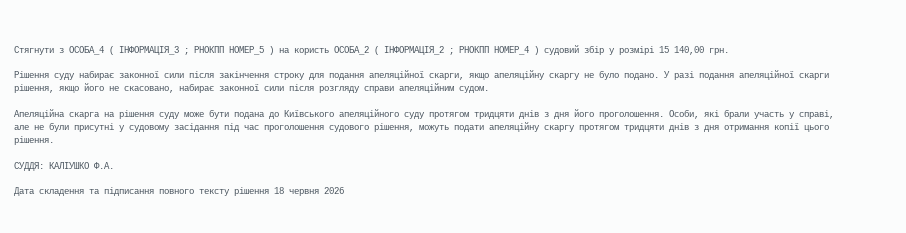Стягнути з ОСОБА_4 ( ІНФОРМАЦІЯ_3 ; РНОКПП НОМЕР_5 ) на користь ОСОБА_2 ( ІНФОРМАЦІЯ_2 ; РНОКПП НОМЕР_4 ) судовий збір у розмірі 15 140,00 грн.

Рішення суду набирає законної сили після закінчення строку для подання апеляційної скарги, якщо апеляційну скаргу не було подано. У разі подання апеляційної скарги рішення, якщо його не скасовано, набирає законної сили після розгляду справи апеляційним судом.

Апеляційна скарга на рішення суду може бути подана до Київського апеляційного суду протягом тридцяти днів з дня його проголошення. Особи, які брали участь у справі, але не були присутні у судовому засідання під час проголошення судового рішення, можуть подати апеляційну скаргу протягом тридцяти днів з дня отримання копії цього рішення.

СУДДЯ: КАЛІУШКО Ф.А.

Дата складення та підписання повного тексту рішення 18 червня 2026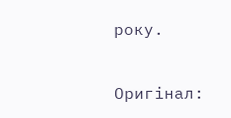року.

Оригінал: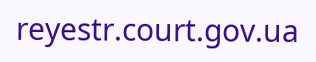reyestr.court.gov.ua